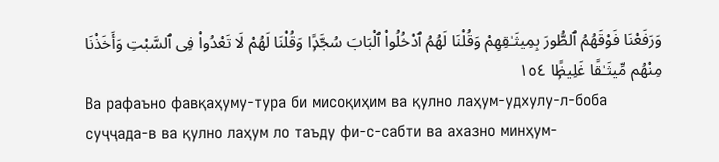وَرَفَعْنَا فَوْقَهُمُ ٱلطُّورَ بِمِيثَـٰقِهِمْ وَقُلْنَا لَهُمُ ٱدْخُلُوا۟ ٱلْبَابَ سُجَّدًۭا وَقُلْنَا لَهُمْ لَا تَعْدُوا۟ فِى ٱلسَّبْتِ وَأَخَذْنَا مِنْهُم مِّيثَـٰقًا غَلِيظًۭا ١٥٤
Ва рафаъно фавқаҳуму-тура би мисоқиҳим ва қулно лаҳум-удхулу-л-боба суҷҷада-в ва қулно лаҳум ло таъду фи-с-сабти ва ахазно минҳум-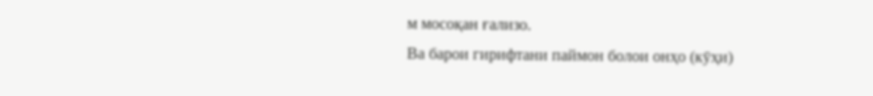м мосоқан ғализо.
Ва барои гирифтани паймон болои онҳо (кӯҳи)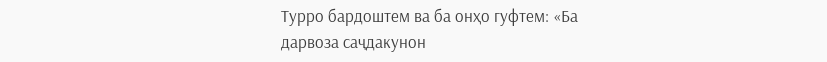Турро бардоштем ва ба онҳо гуфтем: «Ба дарвоза саҷдакунон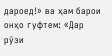дароед!» ва ҳам барои онҳо гуфтем: «Дар рӯзи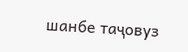шанбе таҷовуз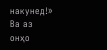накунед!» Ва аз онҳо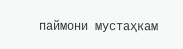паймони мустаҳкам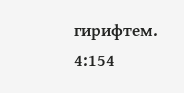гирифтем.
4:154